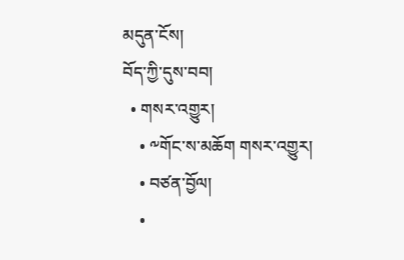མདུན་ངོས།
བོད་ཀྱི་དུས་བབ།
  • གསར་འགྱུར།
    • ༸གོང་ས་མཆོག གསར་འགྱུར།
    • བཙན་བྱོལ།
    •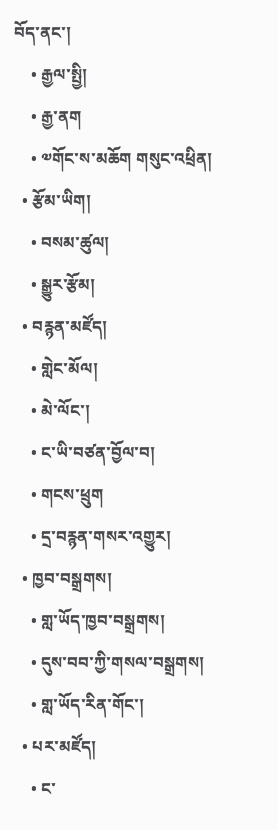བོད་ནང་།
    • རྒྱལ་སྤྱི།
    • རྒྱ་ནག
    • ༧གོང་ས་མཆོག གསུང་འཕྲིན།
  • རྩོམ་ཡིག།
    • བསམ་ཚུལ།
    • སྒྱུར་རྩོམ།
  • བརྙན་མཛོད།
    • གླེང་མོལ།
    • མེ་ལོང་།
    • ང་ཡི་བཙན་བྱོལ་བ།
    • གངས་ཕྲུག
    • དྲ་བརྙན་གསར་འགྱུར།
  • ཁྱབ་བསྒྲགས།
    • གླ་ཡོད་ཁྱབ་བསྒྲགས།
    • དུས་བབ་ཀྱི་གསལ་བསྒྲགས།
    • གླ་ཡོད་རིན་གོང་།
  • པར་མཛོད།
    • ང་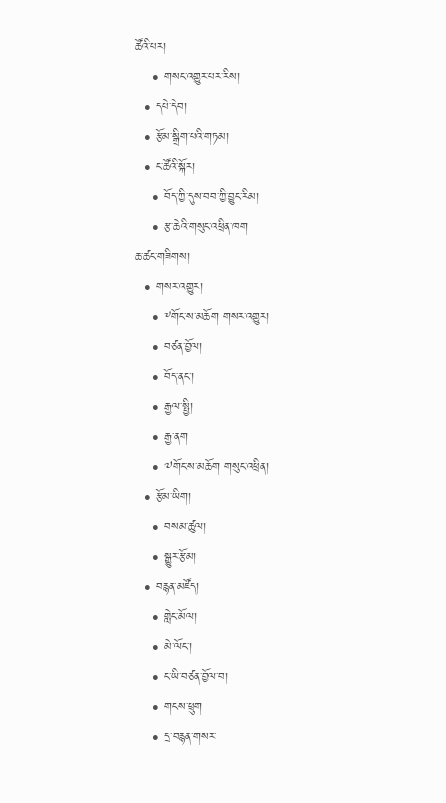ཚོའི་པར།
    • གསང་འགྱུར་པར་རིས།
  • དཔེ་དེབ།
  • རྩོམ་སྒྲིག་པའི་གཏམ།
  • ང་ཚོའི་སྐོར།
    • བོད་ཀྱི་དུས་བབ་ཀྱི་བྱུང་རིམ།
    • རྩ་ཆེའི་གསུང་འཕྲིན་ཁག
ཆ་ཚང་གཟིགས།
  • གསར་འགྱུར།
    • ༸གོང་ས་མཆོག གསར་འགྱུར།
    • བཙན་བྱོལ།
    • བོད་ནང་།
    • རྒྱལ་སྤྱི།
    • རྒྱ་ནག
    • ༧གོང་ས་མཆོག གསུང་འཕྲིན།
  • རྩོམ་ཡིག།
    • བསམ་ཚུལ།
    • སྒྱུར་རྩོམ།
  • བརྙན་མཛོད།
    • གླེང་མོལ།
    • མེ་ལོང་།
    • ང་ཡི་བཙན་བྱོལ་བ།
    • གངས་ཕྲུག
    • དྲ་བརྙན་གསར་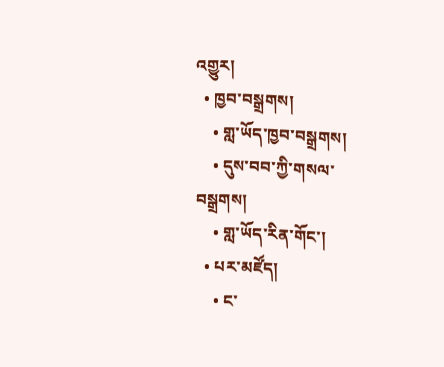འགྱུར།
  • ཁྱབ་བསྒྲགས།
    • གླ་ཡོད་ཁྱབ་བསྒྲགས།
    • དུས་བབ་ཀྱི་གསལ་བསྒྲགས།
    • གླ་ཡོད་རིན་གོང་།
  • པར་མཛོད།
    • ང་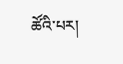ཚོའི་པར།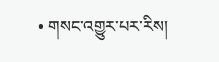• གསང་འགྱུར་པར་རིས།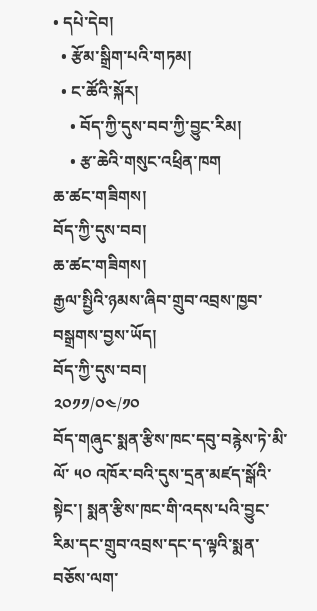• དཔེ་དེབ།
  • རྩོམ་སྒྲིག་པའི་གཏམ།
  • ང་ཚོའི་སྐོར།
    • བོད་ཀྱི་དུས་བབ་ཀྱི་བྱུང་རིམ།
    • རྩ་ཆེའི་གསུང་འཕྲིན་ཁག
ཆ་ཚང་གཟིགས།
བོད་ཀྱི་དུས་བབ།
ཆ་ཚང་གཟིགས།
རྒྱལ་སྤྱིའི་ཉམས་ཞིབ་གྲུབ་འབྲས་ཁྱབ་བསྒྲགས་བྱས་ཡོད།
བོད་ཀྱི་དུས་བབ།
༢༠༡༡/༠༤/༡༠
བོད་གཞུང་སྨན་རྩིས་ཁང་དབུ་བརྙེས་ཏེ་མི་ལོ་ ༥༠ འཁོར་བའི་དུས་དྲན་མཛད་སྒོའི་སྟེང་། སྨན་རྩིས་ཁང་གི་འདས་པའི་བྱུང་རིམ་དང་གྲུབ་འབྲས་དང་ད་ལྟའི་སྨན་བཅོས་ལག་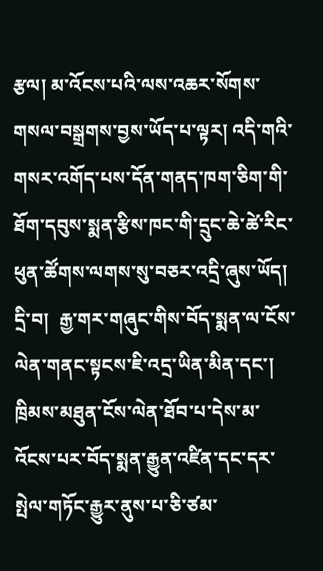རྩལ། མ་འོངས་པའི་ལས་འཆར་སོགས་གསལ་བསྒྲགས་བྱས་ཡོད་པ་ལྟར། འདི་གའི་གསར་འགོད་པས་དོན་གནད་ཁག་ཅིག་གི་ཐོག་དབུས་སྨན་རྩིས་ཁང་གི་དྲུང་ཆེ་ཚེ་རིང་ཕུན་ཚོགས་ལགས་སུ་བཅར་འདྲི་ཞུས་ཡོད།
དྲི་བ།  རྒྱ་གར་གཞུང་གིས་བོད་སྨན་ལ་ངོས་ལེན་གནང་སྟངས་ཇི་འདྲ་ཡིན་མིན་དང་། ཁྲིམས་མཐུན་ངོས་ལེན་ཐོབ་པ་དེས་མ་འོངས་པར་བོད་སྨན་རྒྱུན་འཛིན་དང་དར་སྤེལ་གཏོང་རྒྱུར་ནུས་པ་ཅི་ཙམ་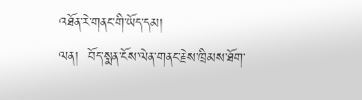འཐོན་རེ་གནང་གི་ཡོད་དམ།
ལན།  བོད་སྨན་ངོས་ལེན་གནང་རྗེས་ཁྲིམས་ཐོག་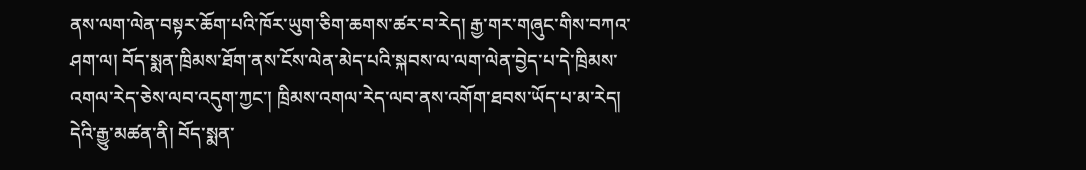ནས་ལག་ལེན་བསྟར་ཆོག་པའི་ཁོར་ཡུག་ཅིག་ཆགས་ཚར་བ་རེད། རྒྱ་གར་གཞུང་གིས་བཀའ་ཤག་ལ། བོད་སྨན་ཁྲིམས་ཐོག་ནས་ངོས་ལེན་མེད་པའི་སྐབས་ལ་ལག་ལེན་བྱེད་པ་དེ་ཁྲིམས་འགལ་རེད་ཅེས་ལབ་འདུག་ཀྱང་། ཁྲིམས་འགལ་རེད་ལབ་ནས་འགོག་ཐབས་ཡོད་པ་མ་རེད། དེའི་རྒྱུ་མཚན་ནི། བོད་སྨན་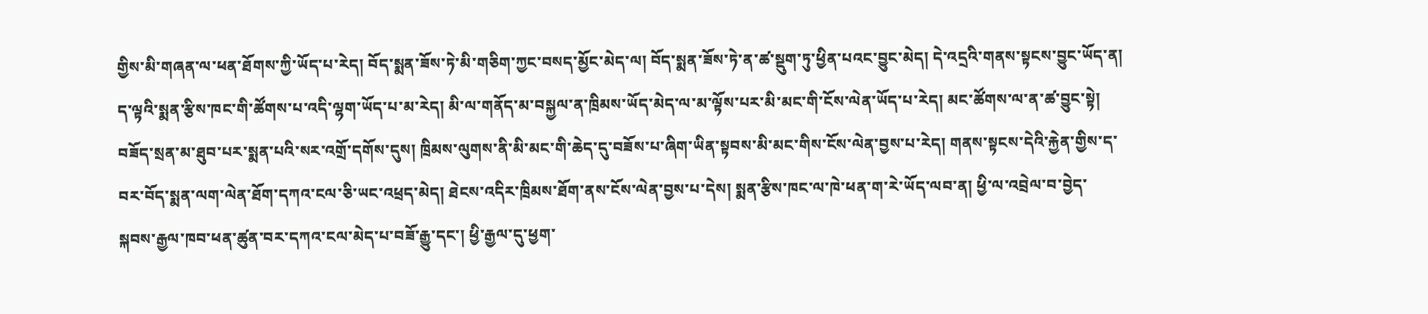གྱིས་མི་གཞན་ལ་ཕན་ཐོགས་ཀྱི་ཡོད་པ་རེད། བོད་སྨན་ཟོས་ཏེ་མི་གཅིག་ཀྱང་བསད་མྱོང་མེད་ལ། བོད་སྨན་ཟོས་ཏེ་ན་ཚ་སྡུག་ཏུ་ཕྱིན་པའང་བྱུང་མེད། དེ་འདྲའི་གནས་སྟངས་བྱུང་ཡོད་ན། ད་ལྟའི་སྨན་རྩིས་ཁང་གི་ཚོགས་པ་འདི་ལྷག་ཡོད་པ་མ་རེད། མི་ལ་གནོད་མ་བསྐྱལ་ན་ཁྲིམས་ཡོད་མེད་ལ་མ་ལྟོས་པར་མི་མང་གི་ངོས་ལེན་ཡོད་པ་རེད། མང་ཚོགས་ལ་ན་ཚ་བྱུང་སྟེ། བཟོད་སྲན་མ་ཐུབ་པར་སྨན་པའི་སར་འགྲོ་དགོས་དུས། ཁྲིམས་ལུགས་ནི་མི་མང་གི་ཆེད་དུ་བཟོས་པ་ཞིག་ཡིན་སྟབས་མི་མང་གིས་ངོས་ལེན་བྱས་པ་རེད། གནས་སྟངས་དེའི་རྐྱེན་གྱིས་ད་བར་བོད་སྨན་ལག་ལེན་ཐོག་དཀའ་ངལ་ཅི་ཡང་འཕྲད་མེད། ཐེངས་འདིར་ཁྲིམས་ཐོག་ནས་ངོས་ལེན་བྱས་པ་དེས། སྨན་རྩིས་ཁང་ལ་ཁེ་ཕན་ག་རེ་ཡོད་ལབ་ན། ཕྱི་ལ་འབྲེལ་བ་བྱེད་སྐབས་རྒྱལ་ཁབ་ཕན་ཚུན་བར་དཀའ་ངལ་མེད་པ་བཟོ་རྒྱུ་དང་། ཕྱི་རྒྱལ་དུ་ཕྱག་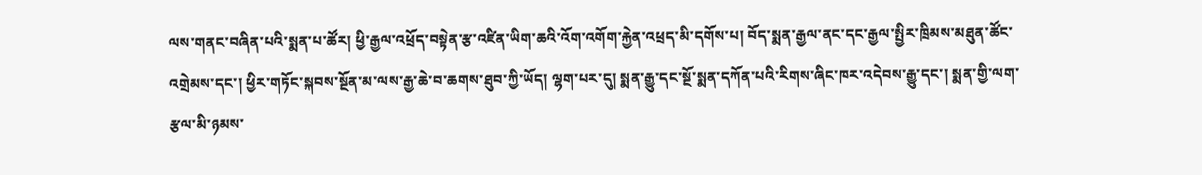ལས་གནང་བཞིན་པའི་སྨན་པ་ཚོར། ཕྱི་རྒྱལ་འཕྲོད་བསྟེན་རྩ་འཛིན་ཡིག་ཆའི་འོག་འགོག་རྐྱེན་འཕྲད་མི་དགོས་པ། བོད་སྨན་རྒྱལ་ནང་དང་རྒྱལ་སྤྱིར་ཁྲིམས་མཐུན་ཚོང་འགྲེམས་དང་། ཕྱིར་གཏོང་སྐབས་སྔོན་མ་ལས་རྒྱ་ཆེ་བ་ཆགས་ཐུབ་ཀྱི་ཡོད། ལྷག་པར་དུ། སྨན་རྒྱུ་དང་སྔོ་སྨན་དཀོན་པའི་རིགས་ཞིང་ཁར་འདེབས་རྒྱུ་དང་། སྨན་གྱི་ལག་རྩལ་མི་ཉམས་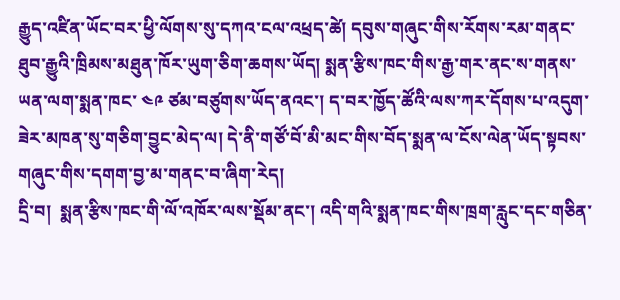རྒྱུད་འཛིན་ཡོང་བར་ཕྱི་ལོགས་སུ་དཀའ་ངལ་འཕྲད་ཚེ། དབུས་གཞུང་གིས་རོགས་རམ་གནང་ཐུབ་རྒྱུའི་ཁྲིམས་མཐུན་ཁོར་ཡུག་ཅིག་ཆགས་ཡོད། སྨན་རྩིས་ཁང་གིས་རྒྱ་གར་ནང་ས་གནས་ཡན་ལག་སྨན་ཁང་ ༤༩ ཙམ་བཙུགས་ཡོད་ནའང་། ད་བར་ཁྱོད་ཚོའི་ལས་ཀར་དོགས་པ་འདུག་ཟེར་མཁན་སུ་གཅིག་བྱུང་མེད་ལ། དེ་ནི་གཙོ་བོ་མི་མང་གིས་བོད་སྨན་ལ་ངོས་ལེན་ཡོད་སྟབས་གཞུང་གིས་དགག་བྱ་མ་གནང་བ་ཞིག་རེད།
དྲི་བ།  སྨན་རྩིས་ཁང་གི་ལོ་འཁོར་ལས་སྡོམ་ནང་། འདི་གའི་སྨན་ཁང་གིས་ཁྲག་རླུང་དང་གཅིན་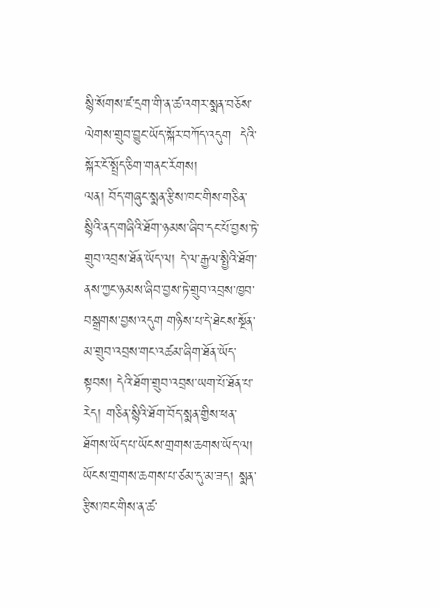སྙི་སོགས་ཛ་དྲག་གི་ན་ཚ་འགར་སྨན་བཅོས་ལེགས་གྲུབ་བྱུང་ཡོད་སྐོར་བཀོད་འདུག  དེའི་སྐོར་ངོ་སྤྲོད་ཅིག་གནང་རོགས།
ལན། བོད་གཞུང་སྨན་རྩིས་ཁང་གིས་གཅིན་སྙིའི་ནད་གཞིའི་ཐོག་ཉམས་ཞིབ་དང་པོ་བྱས་ཏེ་གྲུབ་འབྲས་ཐོན་ཡོད་ལ། དེ་ལ་རྒྱལ་སྤྱིའི་ཐོག་ནས་ཀྱང་ཉམས་ཞིབ་བྱས་ཏེ་གྲུབ་འབྲས་ཁྱབ་བསྒྲགས་བྱས་འདུག གཉིས་པ་དེ་ཐེངས་སྔོན་མ་གྲུབ་འབྲས་གང་འཚམ་ཞིག་ཐོན་ཡོད་སྟབས། དེའི་ཐོག་གྲུབ་འབྲས་ཡག་པོ་ཐོན་པ་རེད། གཅིན་སྙིའི་ཐོག་བོད་སྨན་གྱིས་ཕན་ཐོགས་ཡོད་པ་ཡོངས་གྲགས་ཆགས་ཡོད་ལ། ཡོངས་གྲགས་ཆགས་པ་ཙམ་དུ་མ་ཟད། སྨན་རྩིས་ཁང་གིས་ན་ཚ་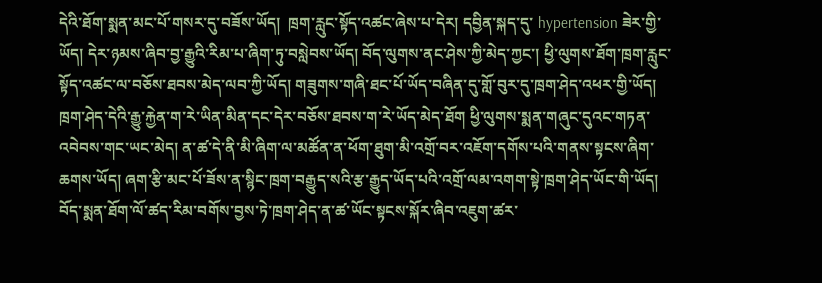དེའི་ཐོག་སྨན་མང་པོ་གསར་དུ་བཟོས་ཡོད།  ཁྲག་རླུང་སྟོད་འཚང་ཞེས་པ་དེར། དབྱིན་སྐད་དུ་ hypertension ཟེར་གྱི་ཡོད། དེར་ཉམས་ཞིབ་བྱ་རྒྱུའི་རིམ་པ་ཞིག་ཏུ་བསླེབས་ཡོད། བོད་ལུགས་ནང་ཤེས་ཀྱི་མེད་ཀྱང་། ཕྱི་ལུགས་ཐོག་ཁྲག་རླུང་སྟོད་འཚང་ལ་བཅོས་ཐབས་མེད་ལབ་ཀྱི་ཡོད། གཟུགས་གཞི་ཐང་པོ་ཡོད་བཞིན་དུ་གློ་བུར་དུ་ཁྲག་ཤེད་འཕར་གྱི་ཡོད། ཁྲག་ཤེད་དེའི་རྒྱུ་རྐྱེན་ག་རེ་ཡིན་མིན་དང་དེར་བཅོས་ཐབས་ག་རེ་ཡོད་མེད་ཐོག ཕྱི་ལུགས་སྨན་གཞུང་དུའང་གཏན་འབེབས་གང་ཡང་མེད། ན་ཚ་དེ་ནི་མི་ཞིག་ལ་མཚོན་ན་ཕོག་ཐུག་མི་འགྲོ་བར་འཇོག་དགོས་པའི་གནས་སྟངས་ཞིག་ཆགས་ཡོད། ཞག་རྩི་མང་པོ་ཟོས་ན་སྙིང་ཁྲག་བརྒྱུད་སའི་རྩ་རྒྱུད་ཡོད་པའི་འགྲོ་ལམ་འགག་སྟེ་ཁྲག་ཤེད་ཡོང་གི་ཡོད། བོད་སྨན་ཐོག་ལོ་ཚད་རིམ་བགོས་བྱས་ཏེ་ཁྲག་ཤེད་ན་ཚ་ཡོང་སྟངས་སྐོར་ཞིབ་འཇུག་ཚར་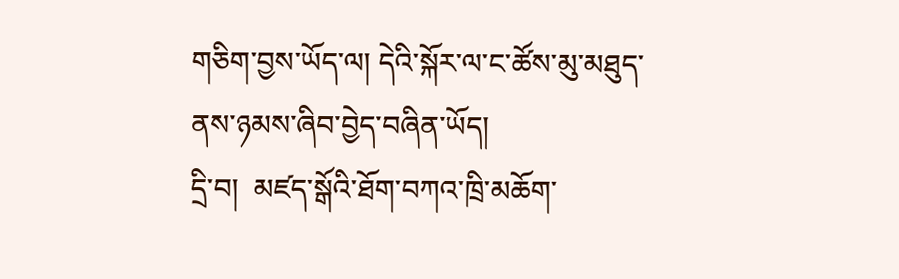གཅིག་བྱས་ཡོད་ལ། དེའི་སྐོར་ལ་ང་ཚོས་མུ་མཐུད་ནས་ཉམས་ཞིབ་བྱེད་བཞིན་ཡོད།
དྲི་བ།  མཛད་སྒོའི་ཐོག་བཀའ་ཁྲི་མཆོག་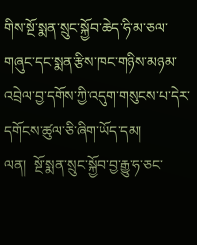གིས་སྔོ་སྨན་སྲུང་སྐྱོབ་ཆེད་ཧི་མ་ཅལ་གཞུང་དང་སྨན་རྩིས་ཁང་གཉིས་མཉམ་འབྲེལ་བྱ་དགོས་ཀྱི་འདུག་གསུངས་པ་དེར་དགོངས་ཚུལ་ཅི་ཞིག་ཡོད་དམ།
ལན།  སྔོ་སྨན་སྲུང་སྐྱོབ་བྱ་རྒྱུ་ཧ་ཅང་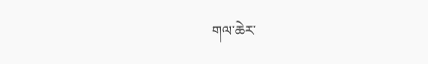གལ་ཆེར་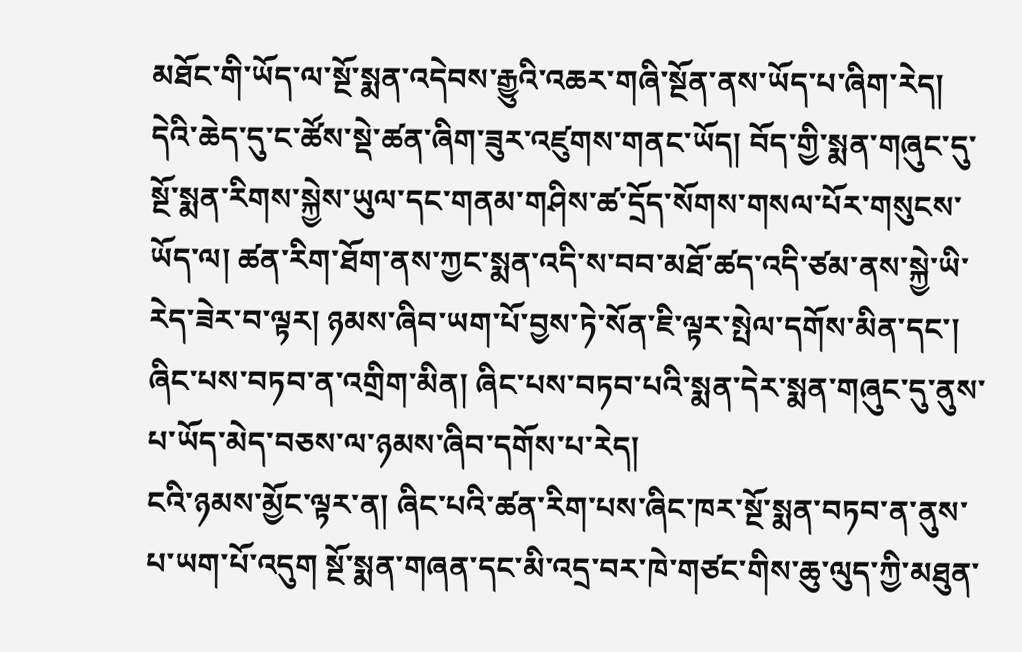མཐོང་གི་ཡོད་ལ་སྔོ་སྨན་འདེབས་རྒྱུའི་འཆར་གཞི་སྔོན་ནས་ཡོད་པ་ཞིག་རེད། དེའི་ཆེད་དུ་ང་ཚོས་སྡེ་ཚན་ཞིག་ཟུར་འཛུགས་གནང་ཡོད། བོད་གྱི་སྨན་གཞུང་དུ་སྔོ་སྨན་རིགས་སྐྱེས་ཡུལ་དང་གནམ་གཤིས་ཚ་དྲོད་སོགས་གསལ་པོར་གསུངས་ཡོད་ལ། ཚན་རིག་ཐོག་ནས་ཀྱང་སྨན་འདི་ས་བབ་མཐོ་ཚད་འདི་ཙམ་ནས་སྐྱེ་ཡི་རེད་ཟེར་བ་ལྟར། ཉམས་ཞིབ་ཡག་པོ་བྱས་ཏེ་སོན་ཇི་ལྟར་སྤེལ་དགོས་མིན་དང་། ཞིང་པས་བཏབ་ན་འགྲིག་མིན། ཞིང་པས་བཏབ་པའི་སྨན་དེར་སྨན་གཞུང་དུ་ནུས་པ་ཡོད་མེད་བཅས་ལ་ཉམས་ཞིབ་དགོས་པ་རེད།
ངའི་ཉམས་མྱོང་ལྟར་ན། ཞིང་པའི་ཚན་རིག་པས་ཞིང་ཁར་སྔོ་སྨན་བཏབ་ན་ནུས་པ་ཡག་པོ་འདུག སྔོ་སྨན་གཞན་དང་མི་འདྲ་བར་ཁེ་གཙང་གིས་ཆུ་ལུད་ཀྱི་མཐུན་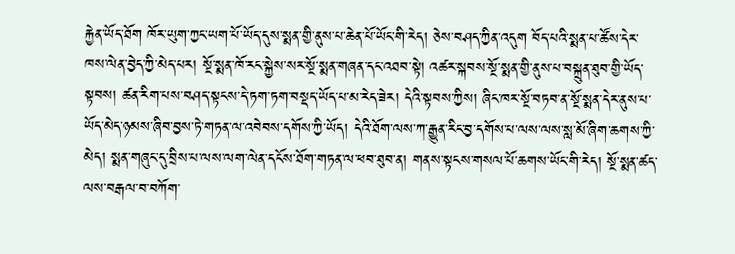རྐྱེན་ཡོད་ཐོག ཁོར་ཡུག་ཀྱང་ཡག་པོ་ཡོད་དུས་སྨན་གྱི་ནུས་པ་ཆེན་པོ་ཡོང་གི་རེད། ཅེས་བཤད་ཀྱིན་འདུག བོད་པའི་སྨན་པ་ཚོས་དེར་ཁས་ལེན་བྱེད་ཀྱི་མེད་པར། སྔོ་སྨན་ཁོ་རང་སྐྱེས་སར་སྔོ་སྨན་གཞན་དང་འཐབ་སྟེ། འཚར་སྐབས་སྔོ་སྨན་གྱི་ནུས་པ་བསྐྲུན་ཐུབ་གྱི་ཡོད་སྟབས། ཚན་རིག་པས་བཤད་སྟངས་དེ་ཏག་ཏག་བསྡད་ཡོད་པ་མ་རེད་ཟེར། དེའི་སྟབས་ཀྱིས། ཞིང་ཁར་སྔོ་བཏབ་ན་སྔོ་སྨན་དེར་ནུས་པ་ཡོད་མེད་ཉམས་ཞིབ་བྱས་ཏེ་གཏན་ལ་འབེབས་དགོས་ཀྱི་ཡོད། དེའི་ཐོག་ལས་ཀ་རྒྱུན་རིང་བྱ་དགོས་པ་ལས་ལས་སླ་མོ་ཞིག་ཆགས་ཀྱི་མེད། སྨན་གཞུང་དུ་བྲིས་པ་ལས་ལག་ལེན་དངོས་ཐོག་གཏན་ལ་ཕབ་ཐུབ་ན། གནས་སྟངས་གསལ་པོ་ཆགས་ཡོང་གི་རེད། སྔོ་སྨན་ཚད་ལས་བརྒལ་བ་བཀོག་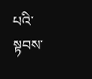པའི་སྟབས་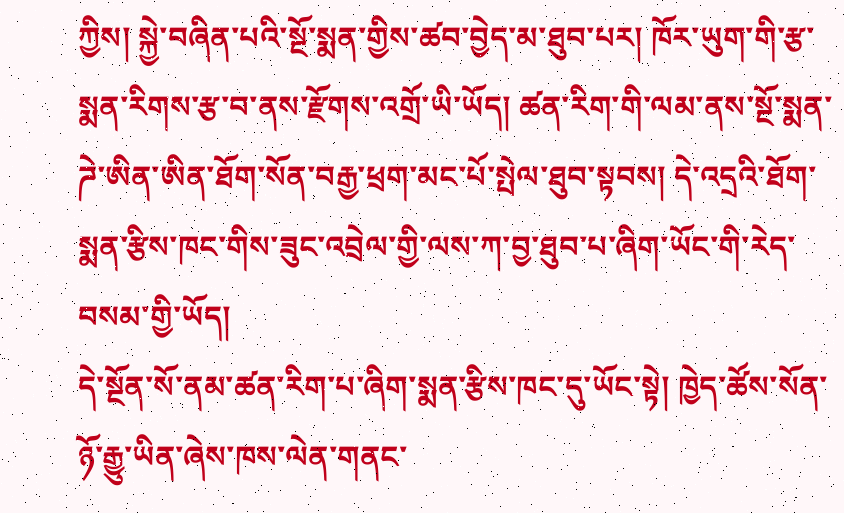ཀྱིས། སྐྱེ་བཞིན་པའི་སྔོ་སྨན་གྱིས་ཚབ་བྱེད་མ་ཐུབ་པར། ཁོར་ཡུག་གི་རྩ་སྨན་རིགས་རྩ་བ་ནས་རྫོགས་འགྲོ་ཡི་ཡོད། ཚན་རིག་གི་ལམ་ནས་སྔོ་སྨན་ཌེ་ཨིན་ཨིན་ཐོག་སོན་བརྒྱ་ཕྲག་མང་པོ་སྤེལ་ཐུབ་སྟབས། དེ་འདྲའི་ཐོག་སྨན་རྩིས་ཁང་གིས་ཟུང་འབྲེལ་གྱི་ལས་ཀ་བྱ་ཐུབ་པ་ཞིག་ཡོང་གི་རེད་བསམ་གྱི་ཡོད།
དེ་སྔོན་སོ་ནམ་ཚན་རིག་པ་ཞིག་སྨན་རྩིས་ཁང་དུ་ཡོང་སྟེ། ཁྱེད་ཚོས་སོན་ཉོ་རྒྱུ་ཡིན་ཞེས་ཁས་ལེན་གནང་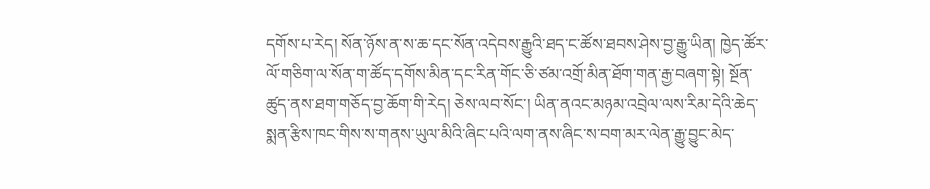དགོས་པ་རེད། སོན་ཉོས་ན་ས་ཆ་དང་སོན་འདེབས་རྒྱུའི་ཐད་ང་ཚོས་ཐབས་ཤེས་བྱ་རྒྱུ་ཡིན། ཁྱེད་ཚོར་ལོ་གཅིག་ལ་སོན་ག་ཚོད་དགོས་མིན་དང་རིན་གོང་ཅི་ཙམ་འགྲོ་མིན་ཐོག་གན་རྒྱ་བཞག་སྟེ། སྔོན་ཚུད་ནས་ཐག་གཅོད་བྱ་ཆོག་གི་རེད། ཅེས་ལབ་སོང་། ཡིན་ནའང་མཉམ་འབྲེལ་ལས་རིམ་དེའི་ཆེད་སྨན་རྩིས་ཁང་གིས་ས་གནས་ཡུལ་མིའི་ཞིང་པའི་ལག་ནས་ཞིང་ས་བག་མར་ལེན་རྒྱུ་བྱུང་མེད་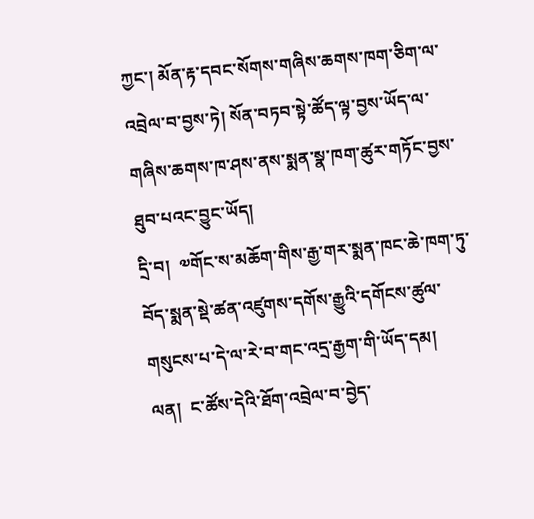ཀྱང་། མོན་རྟ་དབང་སོགས་གཞིས་ཆགས་ཁག་ཅིག་ལ་འབྲེལ་བ་བྱས་ཏེ། སོན་བཏབ་སྟེ་ཚོད་ལྟ་བྱས་ཡོད་ལ་གཞིས་ཆགས་ཁ་ཤས་ནས་སྨན་སྣ་ཁག་ཚུར་གཏོང་བྱས་ཐུབ་པའང་བྱུང་ཡོད།
དྲི་བ།  ༧གོང་ས་མཆོག་གིས་རྒྱ་གར་སྨན་ཁང་ཆེ་ཁག་ཏུ་བོད་སྨན་སྡེ་ཚན་འཛུགས་དགོས་རྒྱུའི་དགོངས་ཚུལ་གསུངས་པ་དེ་ལ་རེ་བ་གང་འདྲ་རྒྱག་གི་ཡོད་དམ།
ལན།  ང་ཚོས་དེའི་ཐོག་འབྲེལ་བ་བྱེད་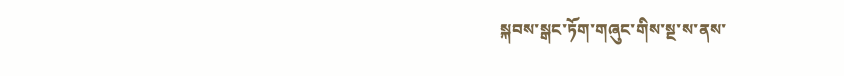སྐབས་སྒང་ཏོག་གཞུང་གིས་སྔ་ས་ནས་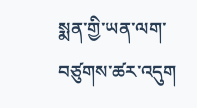སྨན་གྱི་ཡན་ལག་བཙུགས་ཚར་འདུག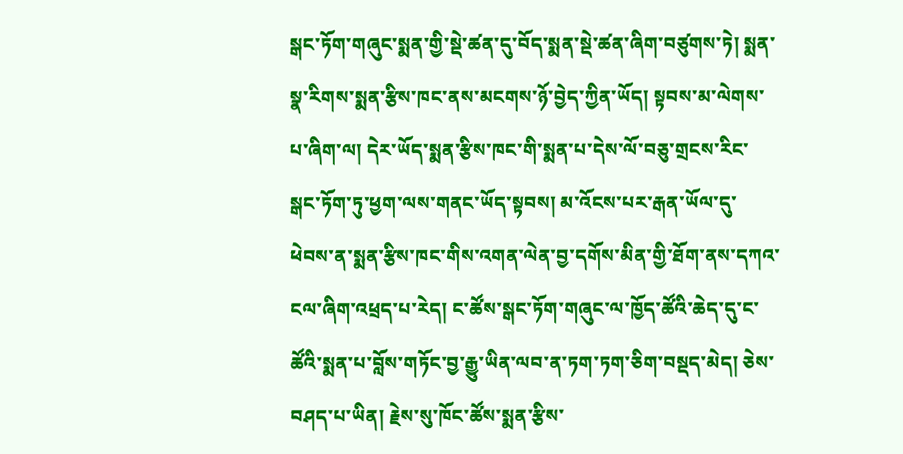སྒང་ཏོག་གཞུང་སྨན་གྱི་སྡེ་ཚན་དུ་བོད་སྨན་སྡེ་ཚན་ཞིག་བཙུགས་ཏེ། སྨན་སྣ་རིགས་སྨན་རྩིས་ཁང་ནས་མངགས་ཉོ་བྱེད་ཀྱིན་ཡོད། སྟབས་མ་ལེགས་པ་ཞིག་ལ། དེར་ཡོད་སྨན་རྩིས་ཁང་གི་སྨན་པ་དེས་ལོ་བཅུ་གྲངས་རིང་སྒང་ཏོག་ཏུ་ཕྱག་ལས་གནང་ཡོད་སྟབས། མ་འོངས་པར་རྒན་ཡོལ་དུ་ཕེབས་ན་སྨན་རྩིས་ཁང་གིས་འགན་ལེན་བྱ་དགོས་མིན་གྱི་ཐོག་ནས་དཀའ་ངལ་ཞིག་འཕྲད་པ་རེད། ང་ཚོས་སྒང་ཏོག་གཞུང་ལ་ཁྱོད་ཚོའི་ཆེད་དུ་ང་ཚོའི་སྨན་པ་བློས་གཏོང་བྱ་རྒྱུ་ཡིན་ལབ་ན་ཏག་ཏག་ཅིག་བསྡད་མེད། ཅེས་བཤད་པ་ཡིན། རྗེས་སུ་ཁོང་ཚོས་སྨན་རྩིས་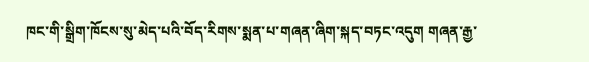ཁང་གི་སྒྲིག་ཁོངས་སུ་མེད་པའི་བོད་རིགས་སྨན་པ་གཞན་ཞིག་སྐད་བཏང་འདུག གཞན་རྒྱ་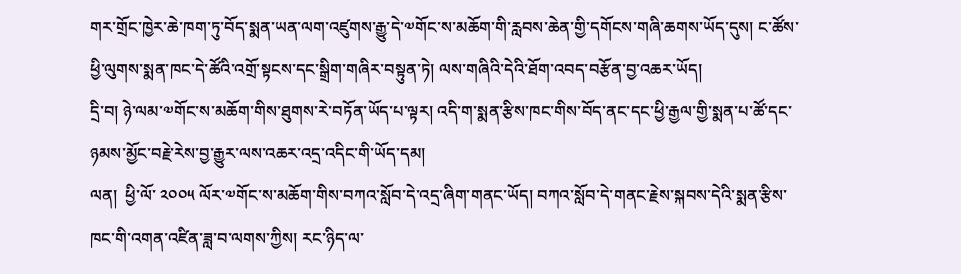གར་གྲོང་ཁྱེར་ཆེ་ཁག་ཏུ་བོད་སྨན་ཡན་ལག་འཛུགས་རྒྱུ་དེ་༧གོང་ས་མཆོག་གི་རླབས་ཆེན་གྱི་དགོངས་གཞི་ཆགས་ཡོད་དུས། ང་ཚོས་ཕྱི་ལུགས་སྨན་ཁང་དེ་ཚོའི་འགྲོ་སྟངས་དང་སྒྲིག་གཞིར་བསྟུན་ཏེ། ལས་གཞིའི་དེའི་ཐོག་འབད་བརྩོན་བྱ་འཆར་ཡོད།
དྲི་བ། ཉེ་ལམ་༧གོང་ས་མཆོག་གིས་ཐུགས་རེ་བཏོན་ཡོད་པ་ལྟར། འདི་ག་སྨན་རྩིས་ཁང་གིས་བོད་ནང་དང་ཕྱི་རྒྱལ་གྱི་སྨན་པ་ཚོ་དང་ཉམས་མྱོང་བརྗེ་རེས་བྱ་རྒྱུར་ལས་འཆར་འདྲ་འདིང་གི་ཡོད་དམ།
ལན།  ཕྱི་ལོ་ ༢༠༠༥ ལོར་༧གོང་ས་མཆོག་གིས་བཀའ་སློབ་དེ་འདྲ་ཞིག་གནང་ཡོད། བཀའ་སློབ་དེ་གནང་རྗེས་སྐབས་དེའི་སྨན་རྩིས་ཁང་གི་འགན་འཛིན་ཟླ་བ་ལགས་ཀྱིས། རང་ཉིད་ལ་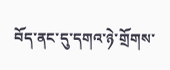བོད་ནང་དུ་དགའ་ཉེ་གྲོགས་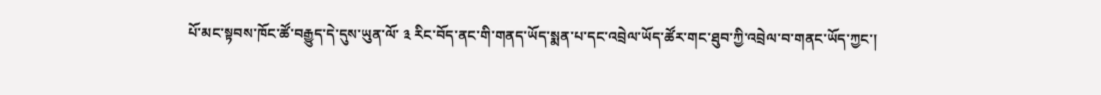པོ་མང་སྟབས་ཁོང་ཚོ་བརྒྱུད་དེ་དུས་ཡུན་ལོ་ ༣ རིང་བོད་ནང་གི་གནད་ཡོད་སྨན་པ་དང་འབྲེལ་ཡོད་ཚོར་གང་ཐུབ་ཀྱི་འབྲེལ་བ་གནང་ཡོད་ཀྱང་།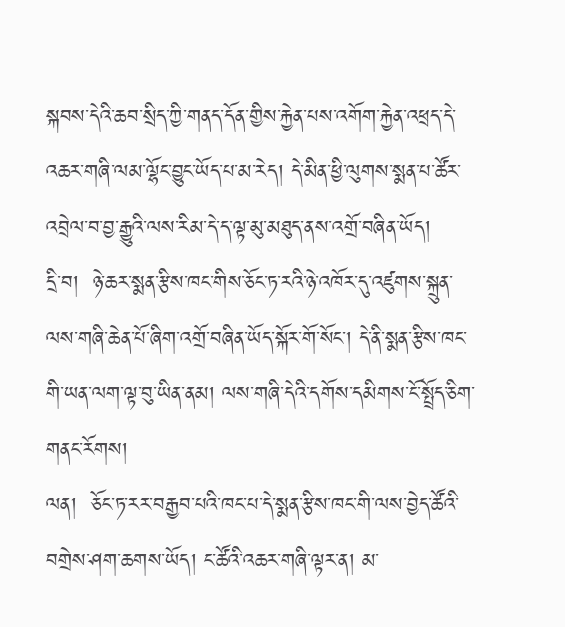སྐབས་དེའི་ཆབ་སྲིད་ཀྱི་གནད་དོན་གྱིས་རྐྱེན་པས་འགོག་རྐྱེན་འཕྲད་དེ་འཆར་གཞི་ལམ་ལྷོང་བྱུང་ཡོད་པ་མ་རེད། དེ་མིན་ཕྱི་ལུགས་སྨན་པ་ཚོར་འབྲེལ་བ་བྱ་རྒྱུའི་ལས་རིམ་དེ་ད་ལྟ་མུ་མཐུད་ནས་འགྲོ་བཞིན་ཡོད།
དྲི་བ།  ཉེ་ཆར་སྨན་རྩིས་ཁང་གིས་ཅོང་ཏ་རའི་ཉེ་འཁོར་དུ་འཛུགས་སྐྲུན་ལས་གཞི་ཆེན་པོ་ཞིག་འགྲོ་བཞིན་ཡོད་སྐོར་གོ་སོང་། དེ་ནི་སྨན་རྩིས་ཁང་གི་ཡན་ལག་ལྟ་བུ་ཡིན་ནམ། ལས་གཞི་དེའི་དགོས་དམིགས་ངོ་སྤྲོད་ཅིག་གནང་རོགས།
ལན།  ཅོང་ཏ་རར་བརྒྱབ་པའི་ཁང་པ་དེ་སྨན་རྩིས་ཁང་གི་ལས་བྱེད་ཚོའི་བགྲེས་ཤག་ཆགས་ཡོད། ང་ཚོའི་འཆར་གཞི་ལྟར་ན། མ་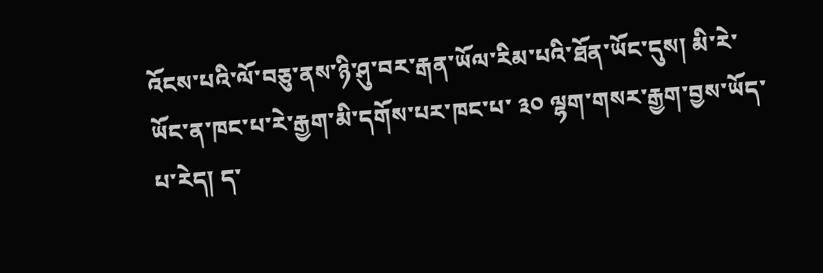འོངས་པའི་ལོ་བཅུ་ནས་ཉི་ཤུ་བར་རྒན་ཡོལ་རིམ་པའི་ཐོན་ཡོང་དུས། མི་རེ་ཡོང་ན་ཁང་པ་རེ་རྒྱག་མི་དགོས་པར་ཁང་པ་ ༣༠ ལྷག་གསར་རྒྱག་བྱས་ཡོད་པ་རེད། ད་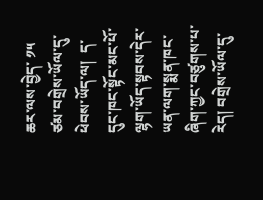ཆར་ལས་བྱེད་ ༡༥ ཙམ་བགྲེས་ཡོལ་དུ་ཕེབས་ཡོད་ལ།  ད་དུང་ཁང་སྟོང་མང་པོ་ལྷག་ཡོད་སྟབས་དེར་ཡན་ལག་སྨན་ཁང་ཞིག་ཀྱང་བཙུགས་པ་རེད། བགྲེས་ཡོལ་དུ་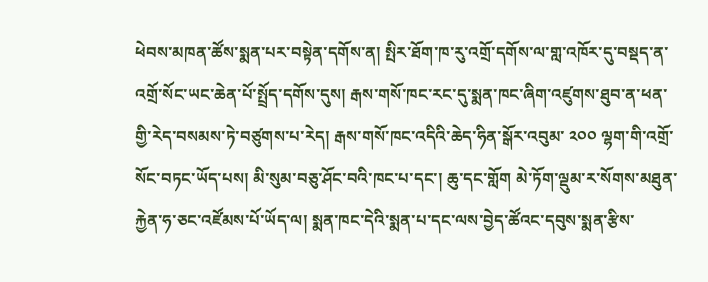ཕེབས་མཁན་ཚོས་སྨན་པར་བསྟེན་དགོས་ན། སྤིར་ཐོག་ཁ་རུ་འགྲོ་དགོས་ལ་གླ་འཁོར་དུ་བསྡད་ན་འགྲོ་སོང་ཡང་ཆེན་པོ་སྤྲོད་དགོས་དུས། རྒས་གསོ་ཁང་རང་དུ་སྨན་ཁང་ཞིག་འཛུགས་ཐུབ་ན་ཕན་གྱི་རེད་བསམས་ཏེ་བཙུགས་པ་རེད། རྒས་གསོ་ཁང་འདིའི་ཆེད་ཧིན་སྒོར་འབུམ་ ༢༠༠ ལྷག་གི་འགྲོ་སོང་བཏང་ཡོད་པས། མི་སུམ་བཅུ་ཤོང་བའི་ཁང་པ་དང་། ཆུ་དང་གློག མེ་ཏོག་ལྡུམ་ར་སོགས་མཐུན་རྐྱེན་ཧ་ཅང་འཛོམས་པོ་ཡོད་ལ། སྨན་ཁང་དེའི་སྨན་པ་དང་ལས་བྱེད་ཚོའང་དབུས་སྨན་རྩིས་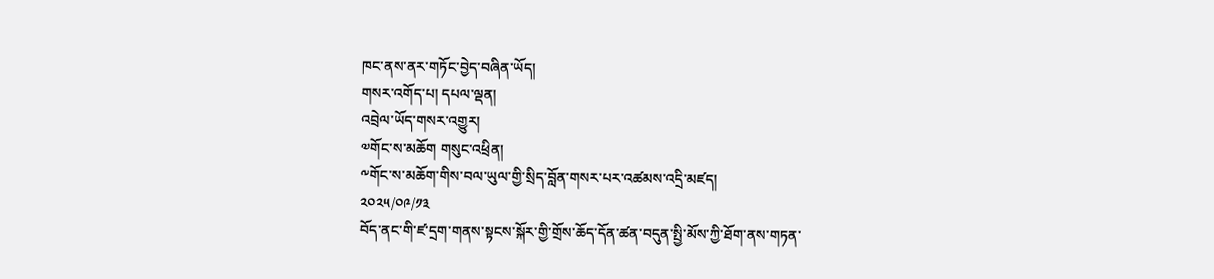ཁང་ནས་ནར་གཏོང་བྱེད་བཞིན་ཡོད།
གསར་འགོད་པ། དཔལ་ལྡན།
འབྲེལ་ཡོད་གསར་འགྱུར།
༧གོང་ས་མཆོག གསུང་འཕྲིན།
༸གོང་ས་མཆོག་གིས་བལ་ཡུལ་གྱི་སྲིད་བློན་གསར་པར་འཚམས་འདྲི་མཛད།
༢༠༢༥/༠༩/༡༣
བོད་ནང་གི་ཛ་དྲག་གནས་སྟངས་སྐོར་གྱི་གྲོས་ཆོད་དོན་ཚན་བདུན་སྤྱི་མོས་ཀྱི་ཐོག་ནས་གཏན་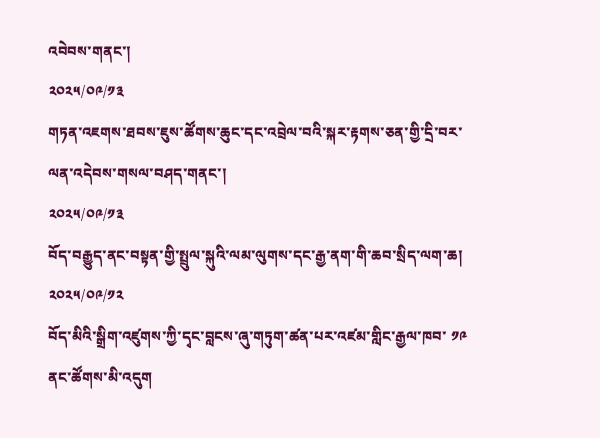འབེབས་གནང་།
༢༠༢༥/༠༩/༡༣
གཏན་འཇགས་ཐབས་ཇུས་ཚོགས་ཆུང་དང་འབྲེལ་བའི་སྐར་རྟགས་ཅན་གྱི་དྲི་བར་ལན་འདེབས་གསལ་བཤད་གནང་།
༢༠༢༥/༠༩/༡༣
བོད་བརྒྱུད་ནང་བསྟན་གྱི་སྤྲུལ་སྐུའི་ལམ་ལུགས་དང་རྒྱ་ནག་གི་ཆབ་སྲིད་ལག་ཆ།
༢༠༢༥/༠༩/༡༢
བོད་མིའི་སྒྲིག་འཛུགས་ཀྱི་དྭང་བླངས་ཞུ་གཏུག་ཚན་པར་འཛམ་གླིང་རྒྱལ་ཁབ་ ༡༩ ནང་ཚོགས་མི་འདུག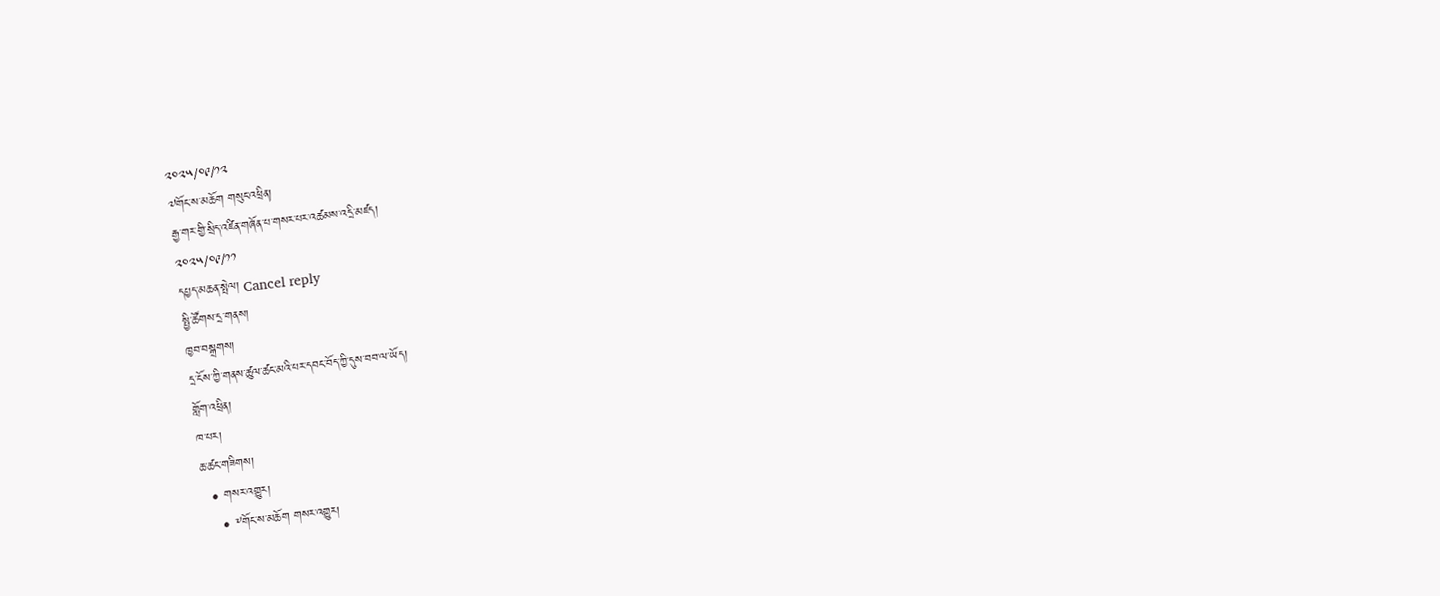༢༠༢༥/༠༩/༡༢
༧གོང་ས་མཆོག གསུང་འཕྲིན།
རྒྱ་གར་གྱི་སྲིད་འཛིན་གཞོན་པ་གསར་པར་འཚམས་འདྲི་མཛད།
༢༠༢༥/༠༩/༡༡
དཔྱད་མཆན་སྤེལ། Cancel reply
སྤྱི་ཚོགས་དྲ་གནས།
ཁྱབ་བསྒྲགས།
དྲ་ངོས་ཀྱི་གནས་ཚུལ་ཚང་མའི་པར་དབང་བོད་ཀྱི་དུས་བབ་ལ་ཡོད།
གློག་འཕྲིན།
ཁ་པར།
ཆ་ཚང་གཟིགས།
  • གསར་འགྱུར།
    • ༸གོང་ས་མཆོག གསར་འགྱུར།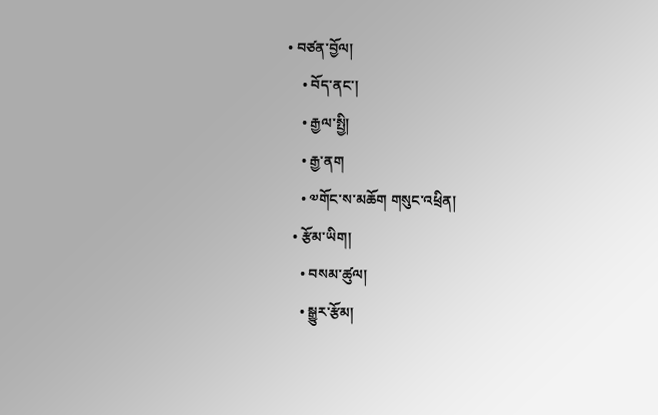• བཙན་བྱོལ།
    • བོད་ནང་།
    • རྒྱལ་སྤྱི།
    • རྒྱ་ནག
    • ༧གོང་ས་མཆོག གསུང་འཕྲིན།
  • རྩོམ་ཡིག།
    • བསམ་ཚུལ།
    • སྒྱུར་རྩོམ།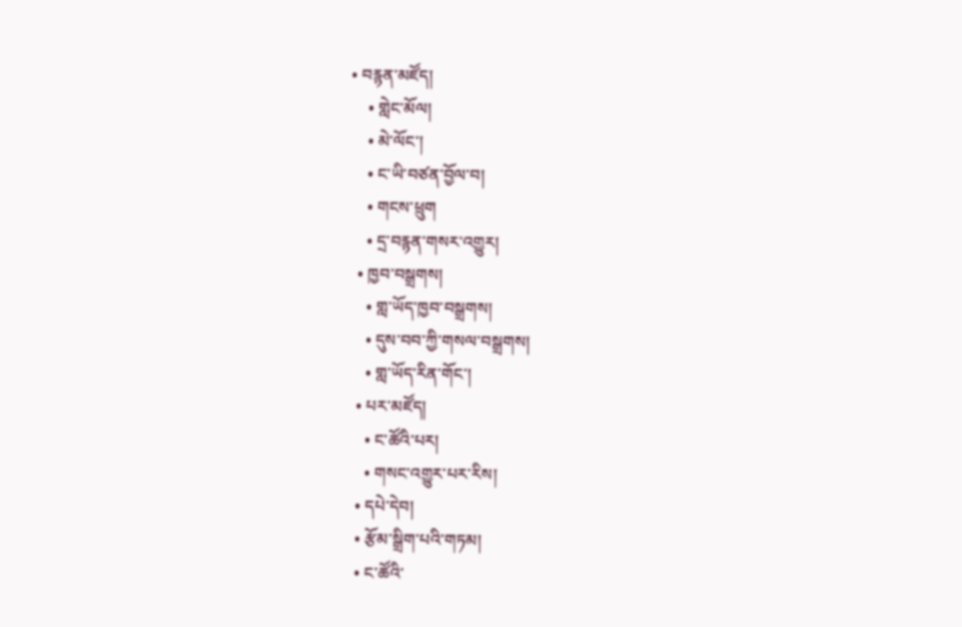• བརྙན་མཛོད།
    • གླེང་མོལ།
    • མེ་ལོང་།
    • ང་ཡི་བཙན་བྱོལ་བ།
    • གངས་ཕྲུག
    • དྲ་བརྙན་གསར་འགྱུར།
  • ཁྱབ་བསྒྲགས།
    • གླ་ཡོད་ཁྱབ་བསྒྲགས།
    • དུས་བབ་ཀྱི་གསལ་བསྒྲགས།
    • གླ་ཡོད་རིན་གོང་།
  • པར་མཛོད།
    • ང་ཚོའི་པར།
    • གསང་འགྱུར་པར་རིས།
  • དཔེ་དེབ།
  • རྩོམ་སྒྲིག་པའི་གཏམ།
  • ང་ཚོའི་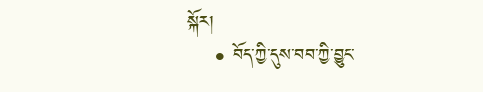སྐོར།
    • བོད་ཀྱི་དུས་བབ་ཀྱི་བྱུང་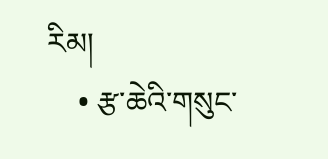རིམ།
    • རྩ་ཆེའི་གསུང་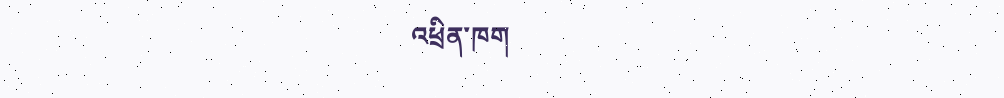འཕྲིན་ཁག